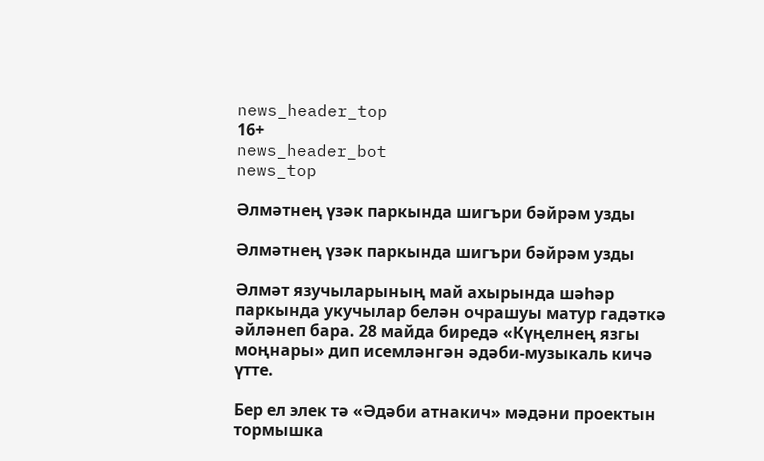news_header_top
16+
news_header_bot
news_top

Әлмәтнең үзәк паркында шигъри бәйрәм узды

Әлмәтнең үзәк паркында шигъри бәйрәм узды

Әлмәт язучыларының май ахырында шәһәр паркында укучылар белән очрашуы матур гадәткә әйләнеп бара. 28 майда биредә «Күңелнең язгы моңнары» дип исемләнгән әдәби-музыкаль кичә үтте.

Бер ел элек тә «Әдәби атнакич» мәдәни проектын тормышка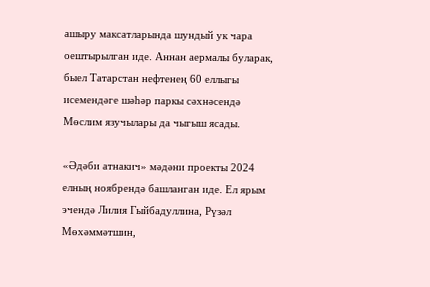ашыру максатларында шундый ук чара оештырылган иде. Аннан аермалы буларак, быел Татарстан нефтенең 60 еллыгы исемендәге шәһәр паркы сәхнәсендә Мөслим язучылары да чыгыш ясады.

«Әдәби атнакич» мәдәни проекты 2024 елның ноябрендә башланган иде. Ел ярым эчендә Лилия Гыйбадуллина, Рүзәл Мөхәммәтшин,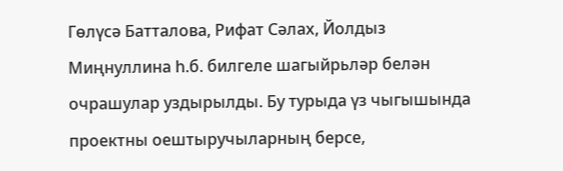Гөлүсә Батталова, Рифат Сәлах, Йолдыз Миңнуллина һ.б. билгеле шагыйрьләр белән очрашулар уздырылды. Бу турыда үз чыгышында проектны оештыручыларның берсе,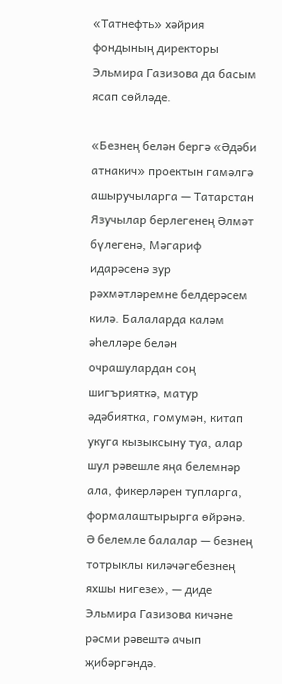«Татнефть» хәйрия фондының директоры Эльмира Газизова да басым ясап сөйләде.

«Безнең белән бергә «Әдәби атнакич» проектын гамәлгә ашыручыларга — Татарстан Язучылар берлегенең Әлмәт бүлегенә, Мәгариф идарәсенә зур рәхмәтләремне белдерәсем килә. Балаларда каләм әһелләре белән очрашулардан соң шигърияткә, матур әдәбиятка, гомумән, китап укуга кызыксыну туа, алар шул рәвешле яңа белемнәр ала, фикерләрен тупларга, формалаштырырга өйрәнә. Ә белемле балалар — безнең тотрыклы киләчәгебезнең яхшы нигезе», — диде Эльмира Газизова кичәне рәсми рәвештә ачып җибәргәндә.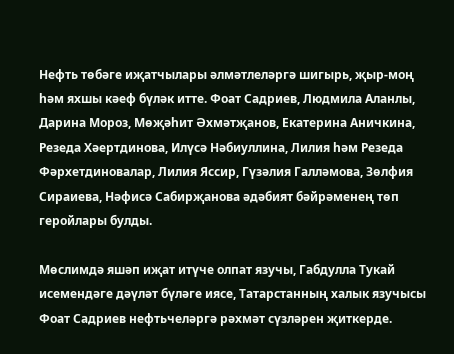Нефть төбәге иҗатчылары әлмәтлеләргә шигырь, җыр-моң һәм яхшы кәеф бүләк итте. Фоат Садриев, Людмила Аланлы, Дарина Мороз, Мөҗәһит Әхмәтҗанов, Екатерина Аничкина, Резеда Хәертдинова, Илүсә Нәбиуллина, Лилия һәм Резеда Фәрхетдиновалар, Лилия Яссир, Гүзәлия Галләмова, Зөлфия Сираиева, Нәфисә Сабирҗанова әдәбият бәйрәменең төп геройлары булды.

Мөслимдә яшәп иҗат итүче олпат язучы, Габдулла Тукай исемендәге дәүләт бүләге иясе, Татарстанның халык язучысы Фоат Садриев нефтьчеләргә рәхмәт сүзләрен җиткерде.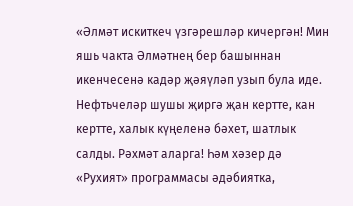«Әлмәт искиткеч үзгәрешләр кичергән! Мин яшь чакта Әлмәтнең бер башыннан икенчесенә кадәр җәяүләп узып була иде. Нефтьчеләр шушы җиргә җан кертте, кан кертте, халык күңеленә бәхет, шатлык салды. Рәхмәт аларга! Һәм хәзер дә «Рухият» программасы әдәбиятка,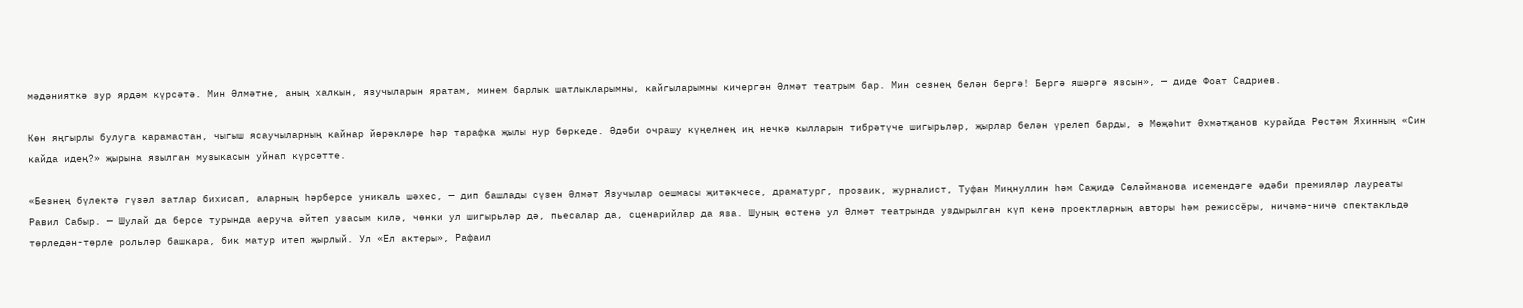мәдәнияткә зур ярдәм күрсәтә. Мин Әлмәтне, аның халкын, язучыларын яратам, минем барлык шатлыкларымны, кайгыларымны кичергән Әлмәт театрым бар. Мин сезнең белән бергә! Бергә яшәргә язсын», — диде Фоат Садриев.

Көн яңгырлы булуга карамастан, чыгыш ясаучыларның кайнар йөрәкләре һәр тарафка җылы нур бөркеде. Әдәби очрашу күңелнең иң нечкә кылларын тибрәтүче шигырьләр, җырлар белән үрелеп барды, ә Мөҗәһит Әхмәтҗанов курайда Рөстәм Яхинның «Син кайда идең?» җырына язылган музыкасын уйнап күрсәтте.

«Безнең бүлектә гүзәл затлар бихисап, аларның һәрберсе уникаль шәхес, — дип башлады сүзен Әлмәт Язучылар оешмасы җитәкчесе, драматург, прозаик, журналист, Туфан Миңнуллин һәм Саҗидә Сөләйманова исемендәге әдәби премияләр лауреаты Равил Сабыр. — Шулай да берсе турында аеруча әйтеп узасым килә, чөнки ул шигырьләр дә, пьесалар да, сценарийлар да яза. Шуның өстенә ул Әлмәт театрында уздырылган күп кенә проектларның авторы һәм режиссёры, ничәмә-ничә спектакльдә төрледән-төрле рольләр башкара, бик матур итеп җырлый. Ул «Ел актеры», Рафаил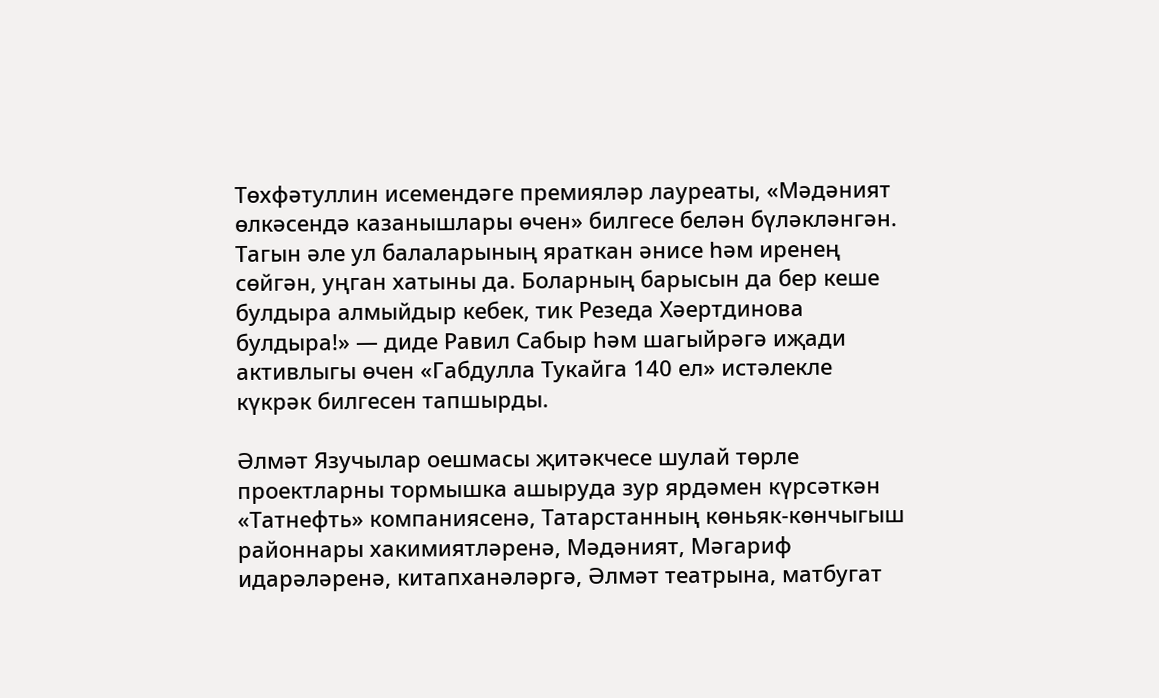Төхфәтуллин исемендәге премияләр лауреаты, «Мәдәният өлкәсендә казанышлары өчен» билгесе белән бүләкләнгән. Тагын әле ул балаларының яраткан әнисе һәм иренең сөйгән, уңган хатыны да. Боларның барысын да бер кеше булдыра алмыйдыр кебек, тик Резеда Хәертдинова булдыра!» — диде Равил Сабыр һәм шагыйрәгә иҗади активлыгы өчен «Габдулла Тукайга 140 ел» истәлекле күкрәк билгесен тапшырды.

Әлмәт Язучылар оешмасы җитәкчесе шулай төрле проектларны тормышка ашыруда зур ярдәмен күрсәткән «Татнефть» компаниясенә, Татарстанның көньяк-көнчыгыш районнары хакимиятләренә, Мәдәният, Мәгариф идарәләренә, китапханәләргә, Әлмәт театрына, матбугат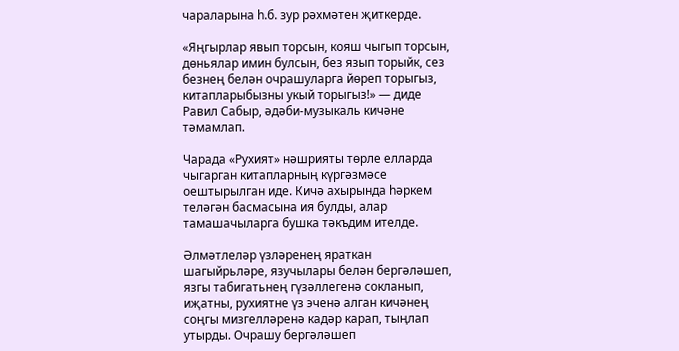чараларына һ.б. зур рәхмәтен җиткерде.

«Яңгырлар явып торсын, кояш чыгып торсын, дөньялар имин булсын, без язып торыйк, сез безнең белән очрашуларга йөреп торыгыз, китапларыбызны укый торыгыз!» — диде Равил Сабыр, әдәби-музыкаль кичәне тәмамлап.

Чарада «Рухият» нәшрияты төрле елларда чыгарган китапларның күргәзмәсе оештырылган иде. Кичә ахырында һәркем теләгән басмасына ия булды, алар тамашачыларга бушка тәкъдим ителде.

Әлмәтлеләр үзләренең яраткан шагыйрьләре, язучылары белән бергәләшеп, язгы табигатьнең гүзәллегенә сокланып, иҗатны, рухиятне үз эченә алган кичәнең соңгы мизгелләренә кадәр карап, тыңлап утырды. Очрашу бергәләшеп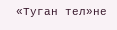«Туган тел»не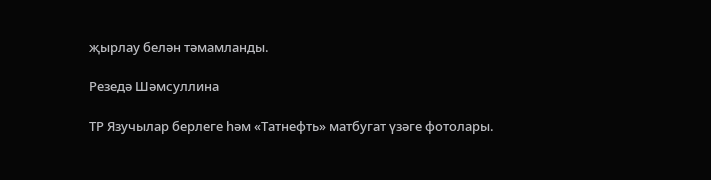җырлау белән тәмамланды.

Резедә Шәмсуллина

ТР Язучылар берлеге һәм «Татнефть» матбугат үзәге фотолары.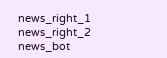news_right_1
news_right_2
news_bot